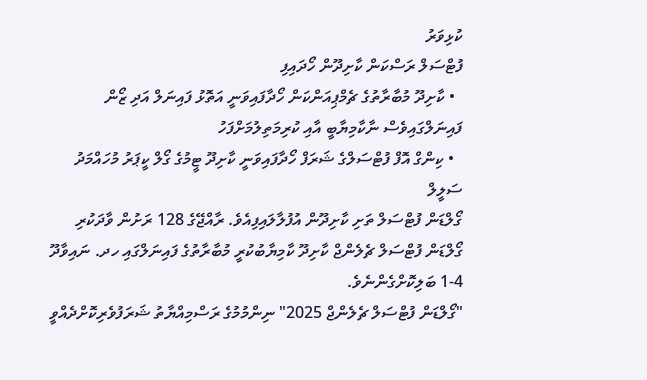ކުޅިވަރު
ފުޓްސަލް ރަސްކަން ކާށިދޫން ހޯދައިފި
  • ކާށިދޫ މުބާރާތުގެ ޗެމްޕިއަންކަން ހޯދާފައިވަނީ އަތޮޅު ފައިނަލް އަދި ޒޯން ފައިނަލްގައިވެސް ނާކާމިޔާބީ އާއި ކުރިމަތިލުމަށްފަހު
  • ކިންގް އޮފް ފުޓްސަލްގެ ޝަރަފް ހޯދާފައިވަނީ ކާށިދޫ ޓީމުގެ ގޯލް ކީޕަރު މުހައްމަދު ސަލީލް
ގޯލްޑަން ފުޓްސަލް ތަށި ކާށިދޫން އުފުލާލައިފިއެވެ. ރާއްޖޭގެ 128 ރަށުން ވާދަކުރި ގޯލްޑަން ފުޓްސަލް ޗެލެންޖް ކާށިދޫ ކާމިޔާބުކުރީ މުބާރާތުގެ ފައިނަލްގައި ހދ. ނައިވާދޫ 4-1 ބަލިކޮށްގެންނެވެ.
"ގޯލްޑަން ފުޓްސަލް ޗެލެންޖް 2025" ނިންމުމުގެ ރަސްމިއްޔާތު ޝަރަފުވެރިކޮށްދެއްވީ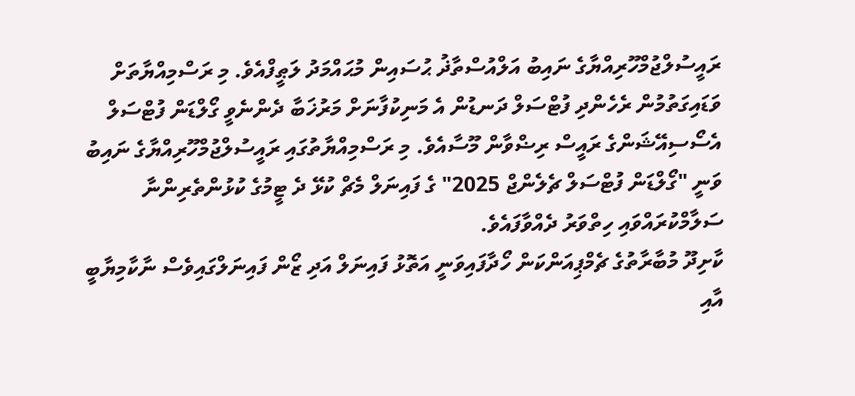ރައީސުލްޖުމްހޫރިއްޔާގެ ނައިބު އަލްއުސްތާޛު ޙުސައިން މުޙައްމަދު ލަޠީފްއެވެ. މި ރަސްމިއްޔާތަށް ވަޑައިގަތުމުން ރެހެންދި ފުޓްސަލް ދަނޑުން އެ މަނިކުފާނަށް މަރުޚަބާ ދެންނެވީ ގޯލްޑަން ފުޓްސަލް އެސޯސިއޭޝަންގެ ރައީސް ރިޟްވާން މޫސާއެވެ. މި ރަސްމިއްޔާތުގައި ރައީސުލްޖުމްހޫރިއްޔާގެ ނައިބު ވަނީ "ގޯލްޑަން ފުޓްސަލް ޗެލެންޖް 2025" ގެ ފައިނަލް މެޗް ކުޅޭ ދެ ޓީމުގެ ކުޅުންތެރިންނާ ސަލާމްކުރައްވައި ހިތްވަރު ދެއްވާފައެވެ.
ކާށިދޫ މުބާރާތުގެ ޗެމްޕިއަންކަން ހޯދާފައިވަނީ އަތޮޅު ފައިނަލް އަދި ޒޯން ފައިނަލްގައިވެސް ނާކާމިޔާބީ އާއި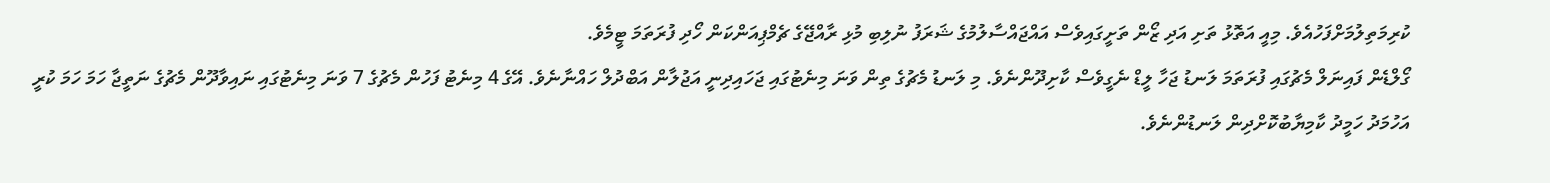ކުރިމަތިލުމަށްފަހުއެވެ. މިއީ އަތޮޅު ތަށި އަދި ޒޯން ތަށީގައިވެސް އައްޖައްސާލުމުގެ ޝަރަފު ނުލިބި މުޅި ރާއްޖޭގެ ޗެމްޕިއަންކަން ހޯދި ފުރަތަމަ ޓީމެވެ.
ގޯލްޑެން ފައިނަލް މެޗުގައި ފުރަތަމަ ލަނޑު ޖަހާ ލީޑް ނެގީވެސް ކާށިދޫންނެވެ. މި ލަނޑު މެޗުގެ ތިން ވަނަ މިނެޓުގައި ޖަހައިދިނީ އަޖުލާން އަބްދުލް ހައްނާނެވެ. އޭގެ 4 މިނެޓު ފަހުން މެޗުގެ 7 ވަނަ މިނެޓުގައި ނައިވާދޫން މެޗުގެ ނަތީޖާ ހަމަ ހަމަ ކުރީ އަހުމަދު ހަމީދު ކާމިޔާބުކޮށްދިން ލަނޑުންނެވެ.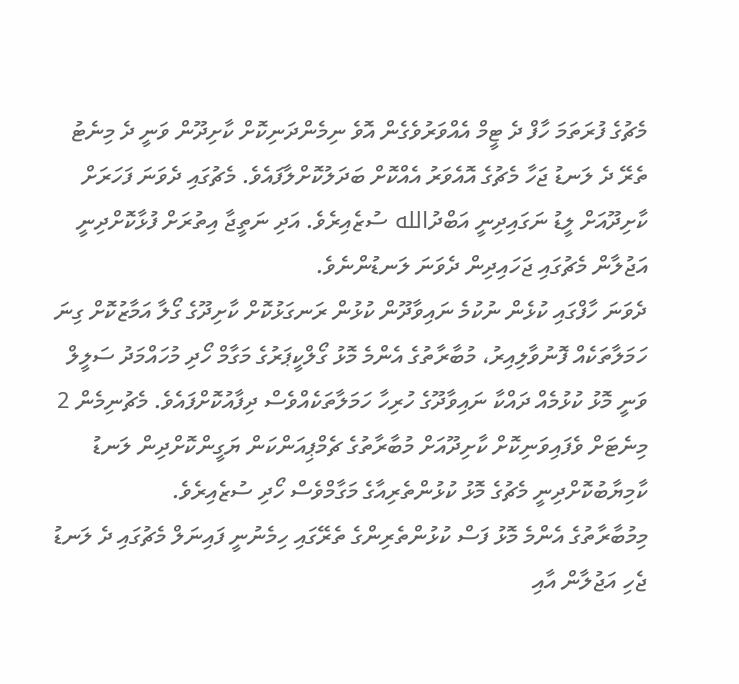މެޗުގެ ފުރަތަމަ ހާފް ދެ ޓީމް އެއްވަރުވެގެން އޮވެ ނިމެންދަނިކޮށް ކާށިދޫން ވަނީ ދެ މިނެޓު ތެރޭ ދެ ލަނޑު ޖަހާ މެޗުގެ އޮއެވަރު އެއްކޮށް ބަދަލުކޮށްލާފައެވެ. މެޗުގައި ދެވަނަ ފަހަރަށް ކާށިދޫއަށް ލީޑު ނަގައިދިނީ އަބްދުالله ސުޒެއިރެވެ. އަދި ނަތީޖާ އިތުރަށް ފުޅާކޮށްދިނީ އަޖުލާން މެޗުގައި ޖަހައިދިން ދެވަނަ ލަނޑުންނެވެ.
ދެވަނަ ހާފްގައި ކުޅެން ނުކުމެ ނައިވާދޫން ކުޅުން ރަނގަޅުކޮށް ކާށިދޫގެ ގޯލާ އަމާޒުކޮށް ގިނަ ހަމަލާތަކެއް ފޮނުވާލިއިރު، މުބާރާތުގެ އެންމެ މޮޅު ގޯލްކީޕަރުގެ މަގާމް ހޯދި މުހައްމަދު ސަލީލް ވަނީ މޮޅު ކުޅުމެއް ދައްކާ ނައިވާދޫގެ ހުރިހާ ހަމަލާތަކެއްވެސް ދިފާއުކޮށްފައެވެ. މެޗުނިމެން 2 މިނެޓަށް ވެފައިވަނިކޮށް ކާށިދޫއަށް މުބާރާތުގެ ޗެމްޕިއަންކަން ޔަގީންކޮށްދިން ލަނޑު ކާމިޔާބުކޮށްދިނީ މެޗުގެ މޮޅު ކުޅުންތެރިއާގެ މަގާމްވެސް ހޯދި ސުޒެއިރެވެ.
މިމުބާރާތުގެ އެންމެ މޮޅު ފަސް ކުޅުންތެރިންގެ ތެރޭގައި ހިމެނުނީ ފައިނަލް މެޗުގައި ދެ ލަނޑު ޖެހި އަޖުލާން އާއި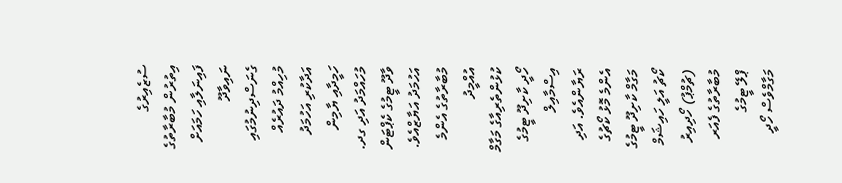ސުޒެއިރުގެ އިތުރުން މުބާރާތުގެ ފައިނަލާއި ހަމައަށް ނައިވާދޫ ގެނަސްދިނުމުގައި މުހިއްމު ދައުރެއް އަދާކުރި އަހުމަދު ހަމީދާއި ޔާމިން މުހައްމަދު އަދި ގދ. ވާދޫ ޓީމުގެ ކެޕްޓަން އަހުމަދު އަޔާޒްއެވެ.
މުބާރާތުގެ އެންމެ އުއްމީދު ކުޅުންތެރިއާގެ މަގާމް ހޯދީ ކާށިދޫ ޓީމުގެ އިސްމާއިލް ރަޔާންއެވެ. އަދި އެންމެ މޮޅު ކޯޗުގެ މަގާމް ކާށިދޫ ޓީމުގެ ކޯޗު އަލީ ހައިޝަމް (ޗުމްޕު) ހޯދިއިރު މުބާރާތުގެ ފެއަރ ޕްލޭ ޓީމުގެ މަގާމްވެސް ހޯދީ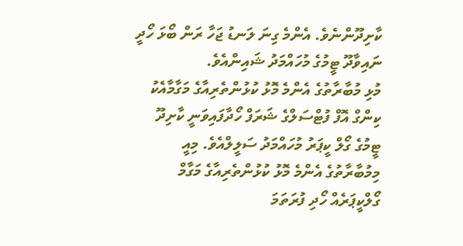ކާށިދޫންނެވެ. އެންމެ ގިނަ ލަނޑު ޖަހާ ރަން ބޯޅަ ހޯދީ ނައިވާދޫ ޓީމުގެ މުހައްމަދު ޝައިންއެވެ.
މުޅި މުބާރާތުގެ އެންމެ މޮޅު ކުޅުންތެރިއާގެ މަގާމާއެކު ކިންގް އޮފް ފުޓްސަލްގެ ޝަރަފް ހޯދާފައިވަނީ ކާށިދޫ ޓީމުގެ ގޯލް ކީޕަރު މުހައްމަދު ސަލީލްއެވެ. މިއީ މިމުބާރާތުގެ އެންމެ މޮޅު ކުޅުންތެރިއާގެ މަގާމް ގޯލްކީޕަރެއް ހޯދި ފުރަތަމަ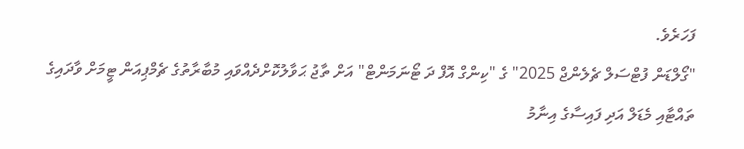ފަހަރެވެ.
"ގޯލްޑަން ފުޓްސަލް ޗެލެންޖް 2025" ގެ "ކިންގް އޮފް ދަ ޓޯނަމަންޓް" އަށް ތާޖު ޙަވާލުކޮށްދެއްވައި މުބާރާތުގެ ޗެމްޕިއަން ޓީމަށް ވާދައިގެ ތައްޓާއި މެޑަލް އަދި ފައިސާގެ އިނާމު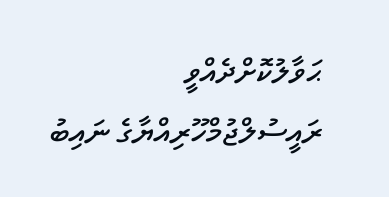ޙަވާލުކޮށްދެއްވީ ރައީސުލްޖުމްހޫރިއްޔާގެ ނައިބު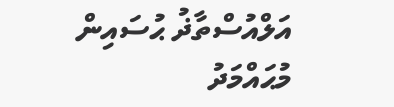އަލްއުސްތާޛު ޙުސައިން މުޙައްމަދު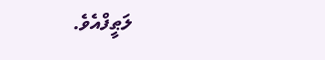ލަޠީފްއެވެ.